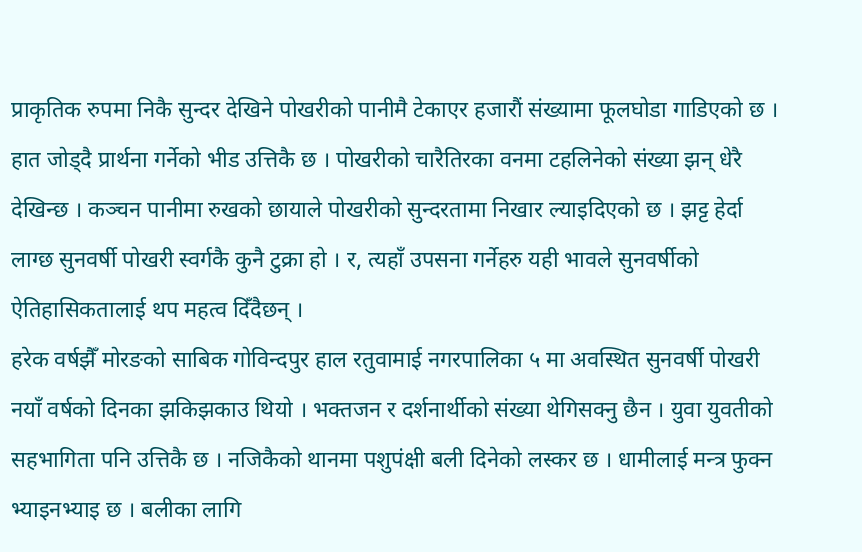प्राकृतिक रुपमा निकै सुन्दर देखिने पोखरीको पानीमै टेकाएर हजारौं संख्यामा फूलघोडा गाडिएको छ । हात जोड्दै प्रार्थना गर्नेको भीड उत्तिकै छ । पोखरीको चारैतिरका वनमा टहलिनेको संख्या झन् धेरै देखिन्छ । कञ्चन पानीमा रुखको छायाले पोखरीको सुन्दरतामा निखार ल्याइदिएको छ । झट्ट हेर्दा लाग्छ सुनवर्षी पोखरी स्वर्गकै कुनै टुक्रा हो । र, त्यहाँ उपसना गर्नेहरु यही भावले सुनवर्षीको ऐतिहासिकतालाई थप महत्व दिँदैछन् ।
हरेक वर्षझैँ मोरङको साबिक गोविन्दपुर हाल रतुवामाई नगरपालिका ५ मा अवस्थित सुनवर्षी पोखरी नयाँ वर्षको दिनका झकिझकाउ थियो । भक्तजन र दर्शनार्थीको संख्या थेगिसक्नु छैन । युवा युवतीको सहभागिता पनि उत्तिकै छ । नजिकैको थानमा पशुपंक्षी बली दिनेको लस्कर छ । धामीलाई मन्त्र फुक्न भ्याइनभ्याइ छ । बलीका लागि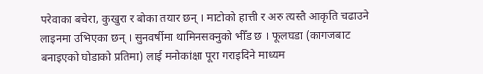परेवाका बचेरा, कुखुरा र बोका तयार छन् । माटोको हात्ती र अरु त्यस्तै आकृति चढाउने लाइनमा उभिएका छन् । सुनवर्षीमा थामिनसक्नुको भीँड छ । फूलघडा (कागजबाट बनाइएको घोडाको प्रतिमा) लाई मनोकांक्षा पूरा गराइदिने माध्यम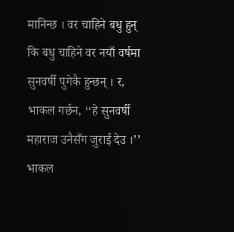मानिन्छ । वर चाहिने बधु हुन् कि बधु चाहिने वर नयाँ वर्षमा सुनवर्षी पुगेकै हुन्छन् । र, भाकल गर्छन, ‘‘हे सुनवर्षी महाराज उनैसँग जुराई देउ ।’’
भाकल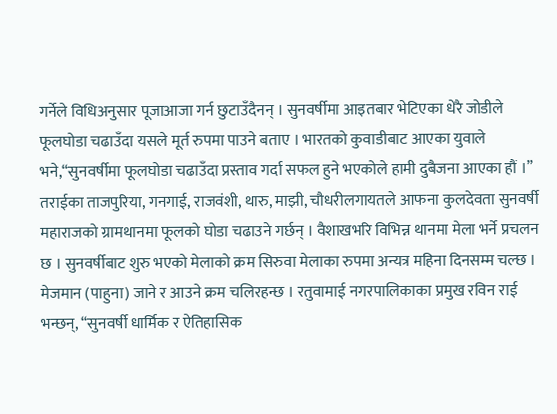गर्नेले विधिअनुसार पूजाआजा गर्न छुटाउँदैनन् । सुनवर्षीमा आइतबार भेटिएका धेरै जोडीले फूलघोडा चढाउँदा यसले मूर्त रुपमा पाउने बताए । भारतको कुवाडीबाट आएका युवाले भने,‘‘सुनवर्षीमा फूलघोडा चढाउँदा प्रस्ताव गर्दा सफल हुने भएकोले हामी दुबैजना आएका हौं ।’’
तराईका ताजपुरिया, गनगाई, राजवंशी, थारु, माझी, चौधरीलगायतले आफना कुलदेवता सुनवर्षी महाराजको ग्रामथानमा फूलको घोडा चढाउने गर्छन् । वैशाखभरि विभिन्न थानमा मेला भर्ने प्रचलन छ । सुनवर्षीबाट शुरु भएको मेलाको क्रम सिरुवा मेलाका रुपमा अन्यत्र महिना दिनसम्म चल्छ । मेजमान (पाहुना) जाने र आउने क्रम चलिरहन्छ । रतुवामाई नगरपालिकाका प्रमुख रविन राई भन्छन्, ‘‘सुनवर्षी धार्मिक र ऐतिहासिक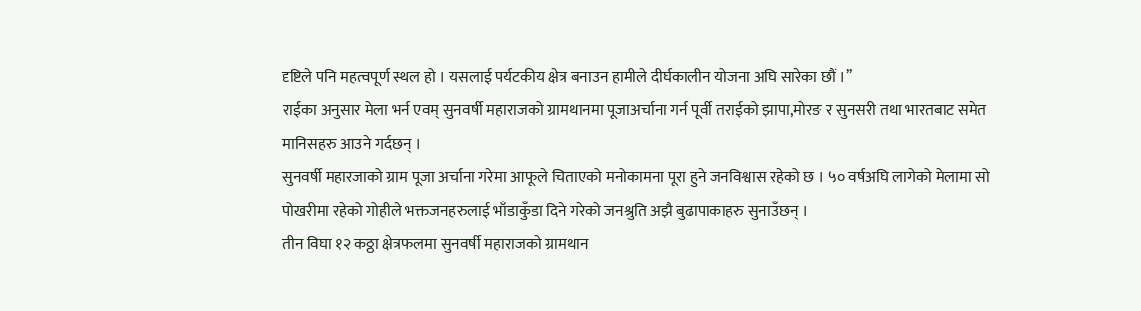दृष्टिले पनि महत्वपूर्ण स्थल हो । यसलाई पर्यटकीय क्षेत्र बनाउन हामीले दीर्घकालीन योजना अघि सारेका छौं ।’’
राईका अनुसार मेला भर्न एवम् सुनवर्षी महाराजको ग्रामथानमा पूजाअर्चाना गर्न पूर्वी तराईको झापा,मोरङ र सुनसरी तथा भारतबाट समेत मानिसहरु आउने गर्दछन् ।
सुनवर्षी महारजाको ग्राम पूजा अर्चाना गरेमा आफूले चिताएको मनोकामना पूरा हुने जनविश्वास रहेको छ । ५० वर्षअघि लागेको मेलामा सो पोखरीमा रहेको गोहीले भक्तजनहरुलाई भाँडाकुँडा दिने गरेको जनश्रुति अझै बुढापाकाहरु सुनाउँछन् ।
तीन विघा १२ कठ्ठा क्षेत्रफलमा सुनवर्षी महाराजको ग्रामथान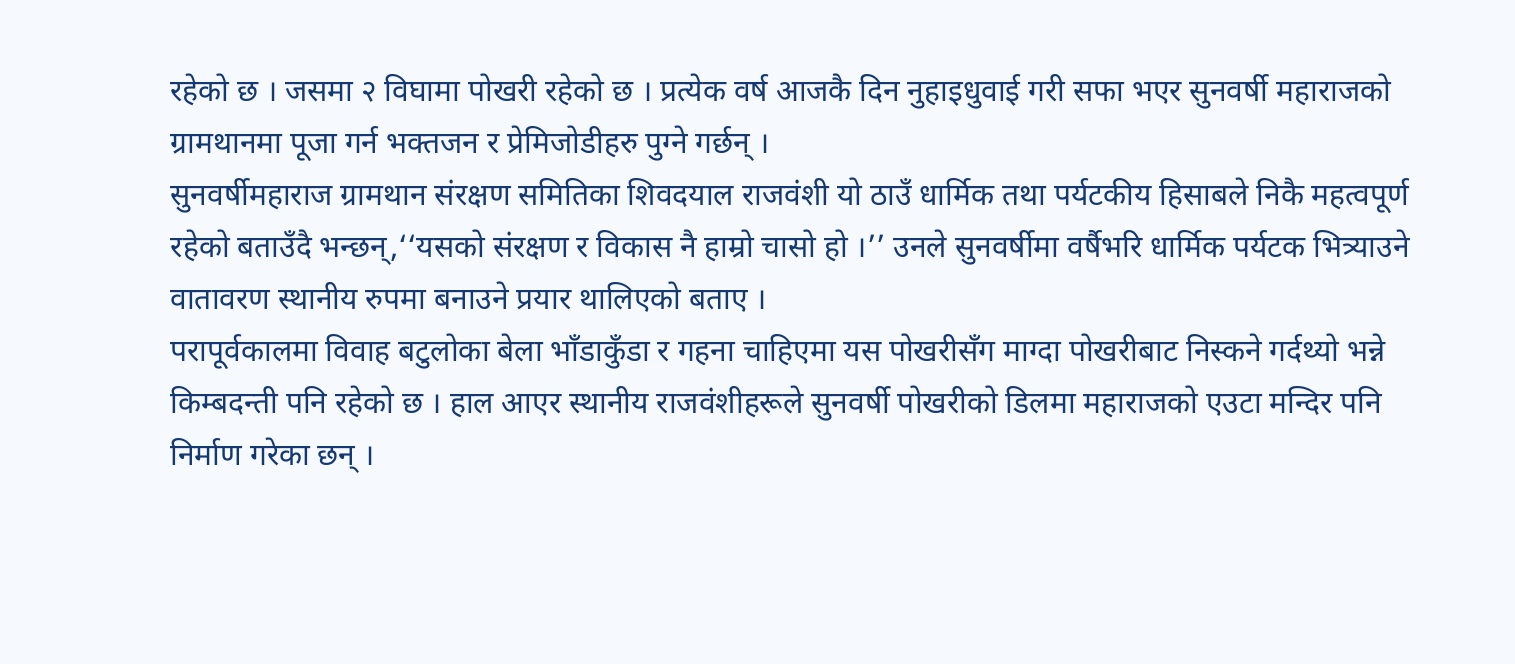रहेको छ । जसमा २ विघामा पोखरी रहेको छ । प्रत्येक वर्ष आजकै दिन नुहाइधुवाई गरी सफा भएर सुनवर्षी महाराजको ग्रामथानमा पूजा गर्न भक्तजन र प्रेमिजोडीहरु पुग्ने गर्छन् ।
सुनवर्षीमहाराज ग्रामथान संरक्षण समितिका शिवदयाल राजवंशी यो ठाउँ धार्मिक तथा पर्यटकीय हिसाबले निकै महत्वपूर्ण रहेको बताउँदै भन्छन्,‘‘यसको संरक्षण र विकास नै हाम्रो चासो हो ।’’ उनले सुनवर्षीमा वर्षैभरि धार्मिक पर्यटक भित्र्याउने वातावरण स्थानीय रुपमा बनाउने प्रयार थालिएको बताए ।
परापूर्वकालमा विवाह बटुलोका बेला भाँडाकुँडा र गहना चाहिएमा यस पोखरीसँग माग्दा पोखरीबाट निस्कने गर्दथ्यो भन्ने किम्बदन्ती पनि रहेको छ । हाल आएर स्थानीय राजवंशीहरूले सुनवर्षी पोखरीको डिलमा महाराजको एउटा मन्दिर पनि निर्माण गरेका छन् ।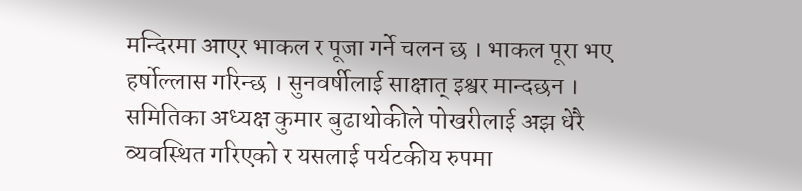मन्दिरमा आएर भाकल र पूजा गर्ने चलन छ । भाकल पूरा भए हर्षोल्लास गरिन्छ । सुनवर्षीलाई साक्षात् इश्वर मान्दछन ।
समितिका अध्यक्ष कुमार बुढाथोकीले पोखरीलाई अझ धेरै व्यवस्थित गरिएको र यसलाई पर्यटकीय रुपमा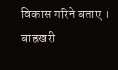विकास गरिने बताए ।
बाह्रखरी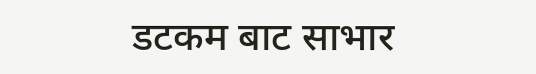डटकम बाट साभार